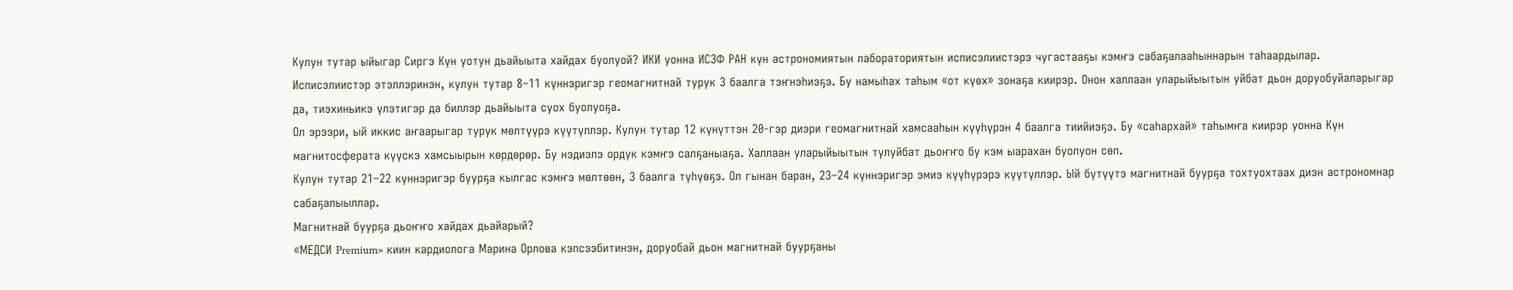Кулун тутар ыйыгар Сиргэ Күн уотун дьайыыта хайдах буолуой? ИКИ уонна ИСЗФ РАН күн астрономиятын лабораториятын исписэлиистэрэ чугастааҕы кэмҥэ сабаҕалааһыннарын таһаардылар.
Исписэлиистэр этэллэринэн, кулун тутар 8–11 күннэригэр геомагнитнай турук 3 баалга тэҥнэһиэҕэ. Бу намыһах таһым «от күөх» зонаҕа киирэр. Онон халлаан уларыйыытын уйбат дьон доруобуйаларыгар да, тиэхиньикэ үлэтигэр да биллэр дьайыыта суох буолуоҕа.
Ол эрээри, ый иккис аҥаарыгар турук мөлтүүрэ күүтүллэр. Кулун тутар 12 күнүттэн 20-гэр диэри геомагнитнай хамсааһын күүһүрэн 4 баалга тиийиэҕэ. Бу «саһархай» таһымҥа киирэр уонна Күн магнитосферата күүскэ хамсыырын көрдөрөр. Бу нэдиэлэ ордук кэмҥэ салҕаныаҕа. Халлаан уларыйыытын тулуйбат дьоҥҥо бу кэм ыарахан буолуон сөп.
Кулун тутар 21–22 күннэригэр буурҕа кылгас кэмҥэ мөлтөөн, 3 баалга түһүөҕэ. Ол гынан баран, 23–24 күннэригэр эмиэ күүһүрэрэ күүтүллэр. Ый бүтүүтэ магнитнай буурҕа тохтуохтаах диэн астрономнар сабаҕалыыллар.
Магнитнай буурҕа дьоҥҥо хайдах дьайарый?
«МЕДСИ Premium» киин кардиолога Марина Орлова кэпсээбитинэн, доруобай дьон магнитнай буурҕаны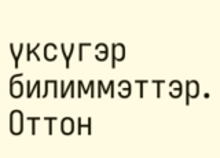үксүгэр билиммэттэр. Оттон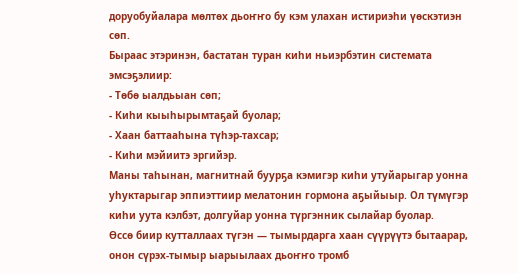доруобуйалара мөлтөх дьоҥҥо бу кэм улахан истириэһи үөскэтиэн сөп.
Быраас этэринэн, бастатан туран киһи ньиэрбэтин системата эмсэҕэлиир:
- Төбө ыалдьыан сөп;
- Киһи кыыһырымтаҕай буолар;
- Хаан баттааһына түһэр-тахсар;
- Киһи мэйиитэ эргийэр.
Маны таһынан, магнитнай буурҕа кэмигэр киһи утуйарыгар уонна уһуктарыгар эппиэттиир мелатонин гормона аҕыйыыр. Ол түмүгэр киһи уута кэлбэт, долгуйар уонна түргэнник сылайар буолар.
Өссө биир кутталлаах түгэн — тымырдарга хаан сүүрүүтэ бытаарар, онон сүрэх-тымыр ыарыылаах дьоҥҥо тромб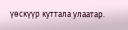үөскүүр куттала улаатар.